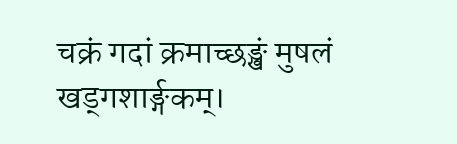चक्रं गदां क्रमाच्छङ्खं मुषलं खड्गशार्ङ्गकम्।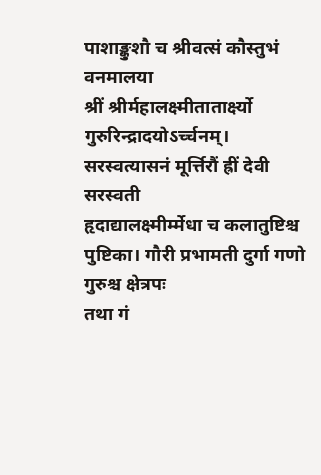पाशाङ्कुशौ च श्रीवत्सं कौस्तुभं वनमालया
श्रीं श्रीर्महालक्ष्मीतातार्क्ष्यो गुरुरिन्द्रादयोऽर्च्चनम्। सरस्वत्यासनं मूर्त्तिरौं ह्रीं देवी सरस्वती
हृदाद्यालक्ष्मीर्म्मेधा च कलातुष्टिश्च पुष्टिका। गौरी प्रभामती दुर्गा गणो गुरुश्च क्षेत्रपः
तथा गं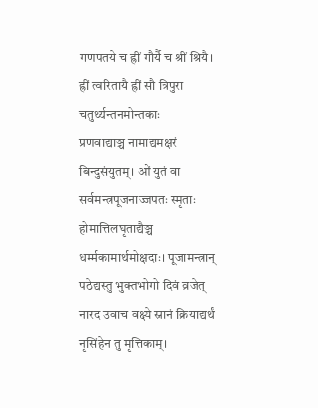गणपतये च ह्रीं गौर्यै च श्रीं श्रियै। ह्रीं त्वरितायै ह्रीं सौ त्रिपुरा चतुर्थ्यन्तनमोन्तकाः
प्रणवाद्याञ्च नामाद्यमक्षरं बिन्दुसंयुतम्। ओं युतं वा सर्वमन्त्रपूजनाज्जपतः स्मृताः
होमात्तिलघृताद्यैञ्च धर्म्मकामार्थमोक्षदाः। पूजामन्त्रान् पठेद्यस्तु भुक्तभोगो दिवं व्रजेत्
नारद उवाच वक्ष्ये स्नानं क्रियाद्यर्थं नृसिंहेन तु मृत्तिकाम्।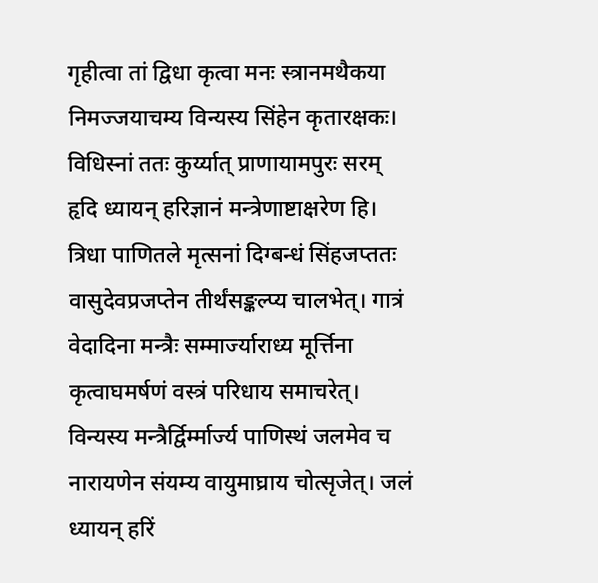गृहीत्वा तां द्विधा कृत्वा मनः स्त्रानमथैकया
निमज्जयाचम्य विन्यस्य सिंहेन कृतारक्षकः। विधिस्नां ततः कुर्य्यात् प्राणायामपुरः सरम्
हृदि ध्यायन् हरिज्ञानं मन्त्रेणाष्टाक्षरेण हि। त्रिधा पाणितले मृत्सनां दिग्बन्धं सिंहजप्ततः
वासुदेवप्रजप्तेन तीर्थंसङ्कल्प्य चालभेत्। गात्रं वेदादिना मन्त्रैः सम्मार्ज्याराध्य मूर्त्तिना
कृत्वाघमर्षणं वस्त्रं परिधाय समाचरेत्। विन्यस्य मन्त्रैर्द्विर्म्मार्ज्य पाणिस्थं जलमेव च
नारायणेन संयम्य वायुमाघ्राय चोत्सृजेत्। जलं ध्यायन् हरिं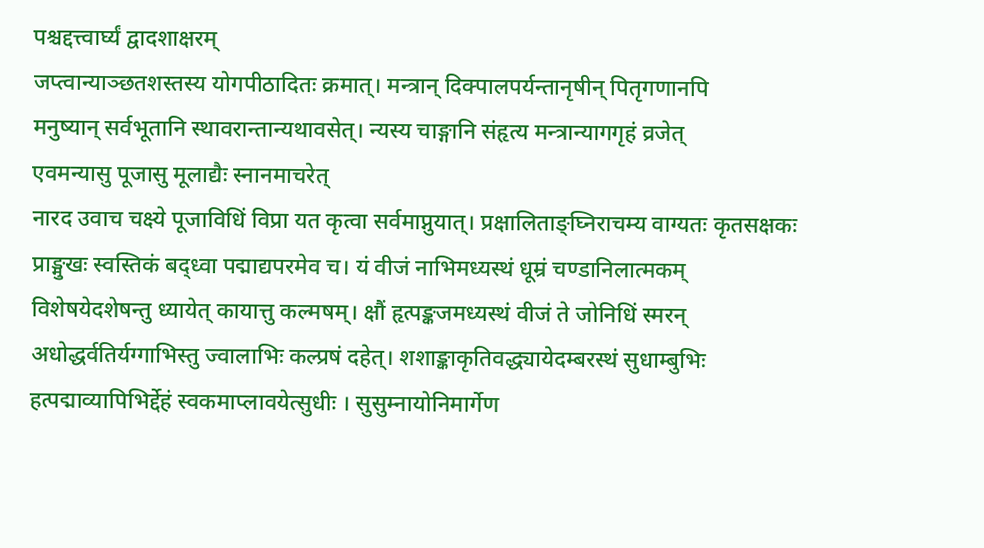पश्चद्दत्त्वार्घ्यं द्वादशाक्षरम्
जप्त्वान्याञ्छतशस्तस्य योगपीठादितः क्रमात्। मन्त्रान् दिक्पालपर्यन्तानृषीन् पितृगणानपि
मनुष्यान् सर्वभूतानि स्थावरान्तान्यथावसेत्। न्यस्य चाङ्गानि संहृत्य मन्त्रान्यागगृहं व्रजेत्
एवमन्यासु पूजासु मूलाद्यैः स्नानमाचरेत्
नारद उवाच चक्ष्ये पूजाविधिं विप्रा यत कृत्वा सर्वमाप्नुयात्। प्रक्षालिताङ्घ्निराचम्य वाग्यतः कृतसक्षकः
प्राङ्मुखः स्वस्तिकं बद्ध्वा पद्माद्यपरमेव च। यं वीजं नाभिमध्यस्थं धूम्रं चण्डानिलात्मकम्
विशेषयेदशेषन्तु ध्यायेत् कायात्तु कल्मषम्। क्षौं हृत्पङ्कजमध्यस्थं वीजं ते जोनिधिं स्मरन्
अधोद्धर्वतिर्यग्गाभिस्तु ज्वालाभिः कल्प्रषं दहेत्। शशाङ्काकृतिवद्ध्यायेदम्बरस्थं सुधाम्बुभिः
हत्पद्माव्यापिभिर्द्देहं स्वकमाप्लावयेत्सुधीः । सुसुम्नायोनिमार्गेण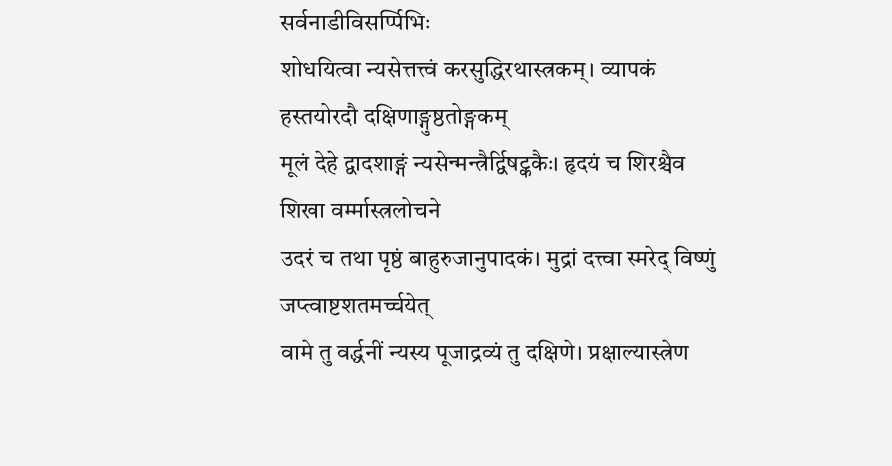सर्वनाडीविसर्प्पिभिः
शोधयित्वा न्यसेत्तत्त्वं करसुद्धिरथास्त्रकम्। व्यापकं हस्तयोरदौ दक्षिणाङ्गुष्ठतोङ्गकम्
मूलं देहे द्वादशाङ्गं न्यसेन्मन्त्रैर्द्विषट्ककैः। हृदयं च शिरश्चैव शिखा वर्म्मास्त्रलोचने
उदरं च तथा पृष्ठं बाहुरुजानुपादकं। मुद्रां दत्त्वा स्मरेद् विष्णुं जप्त्वाष्टशतमर्च्चयेत्
वामे तु वर्द्धनीं न्यस्य पूजाद्रव्यं तु दक्षिणे। प्रक्षाल्यास्त्रेण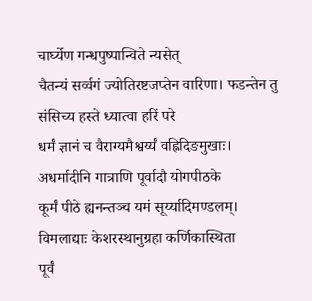चार्घ्येण गन्धपुष्पान्विते न्यसेत्
चैतन्यं सर्व्वगं ज्योतिरष्टजप्तेन वारिणा। फडन्तेन तु संसिच्य हस्ते ध्यात्वा हरिं परे
धर्मं ज्ञानं च वैराग्यमैश्वर्य्यं वह्निदिङमुखाः। अधर्मादीनि गात्राणि पूर्वादौ योगपीठके
कूर्मं पीठे ह्यनन्तञ्च यमं सूर्य्यादिमण्डलम्। विमलाद्याः केशरस्थानुग्रहा कर्णिकास्थिता
पूर्वं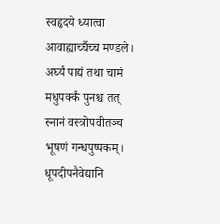स्वहृदये ध्यात्वा आवाह्यार्च्चैच्च मण्डले। अर्घ्यं पाद्यं तथा चामं मधुपर्क्कं पुनश्च तत्
स्नानं वस्त्रोपवीतञ्च भूषणं गन्धपुष्पकम्। धूपदीपनैवेद्यानि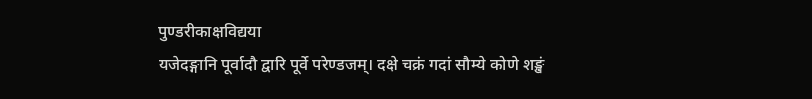पुण्डरीकाक्षविद्यया
यजेदङ्गानि पूर्वादौ द्वारि पूर्वे परेण्डजम्। दक्षे चक्रं गदां सौम्ये कोणे शङ्खं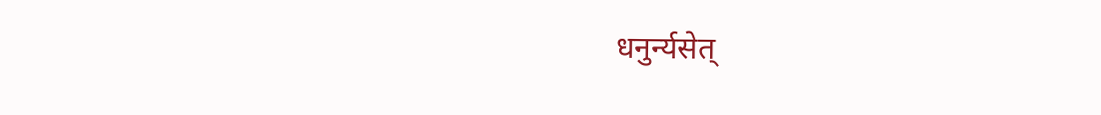धनुर्न्यसेत्